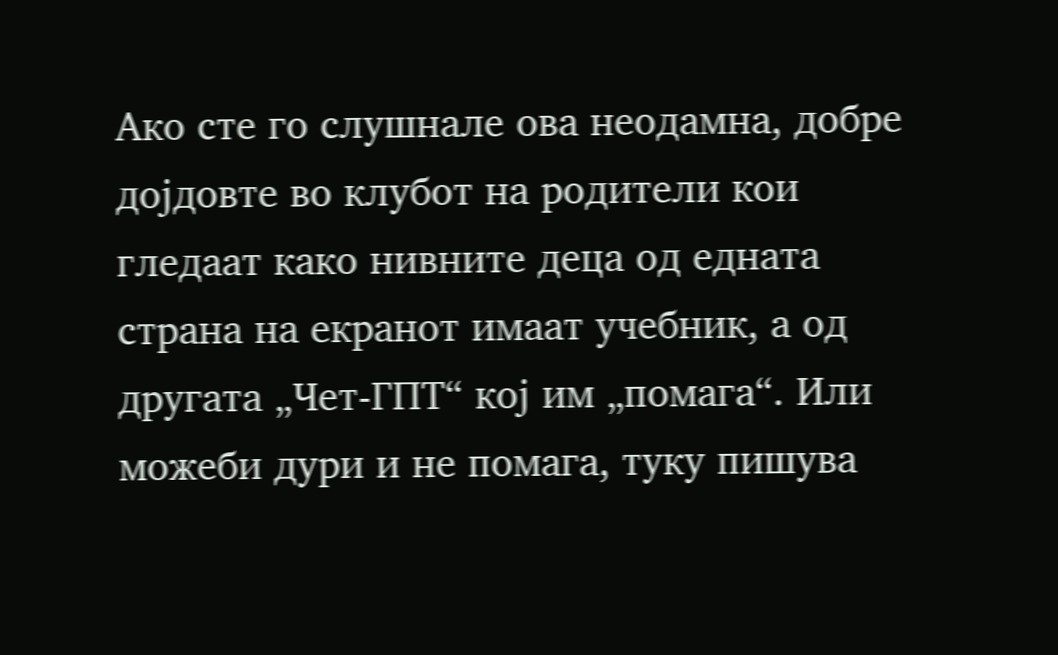Ако сте го слушнале ова неодамна, добре дојдовте во клубот на родители кои гледаат како нивните деца од едната страна на екранот имаат учебник, а од другата „Чет-ГПТ“ кој им „помага“. Или можеби дури и не помага, туку пишува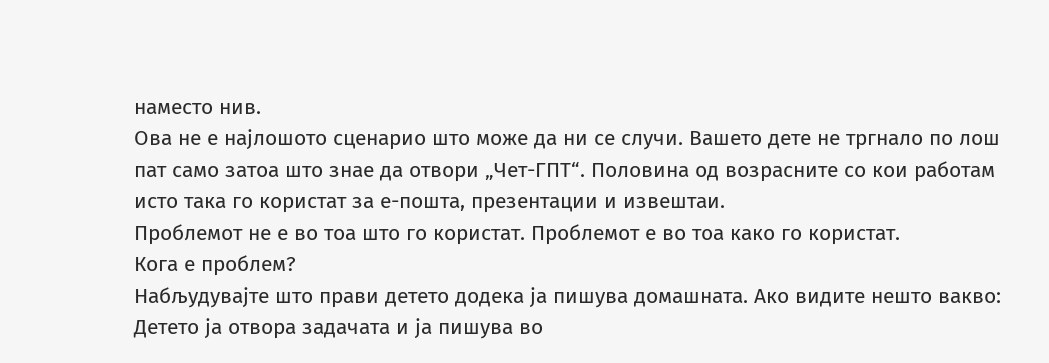наместо нив.
Ова не е најлошото сценарио што може да ни се случи. Вашето дете не тргнало по лош пат само затоа што знае да отвори „Чет-ГПТ“. Половина од возрасните со кои работам исто така го користат за е-пошта, презентации и извештаи.
Проблемот не е во тоа што го користат. Проблемот е во тоа како го користат.
Кога е проблем?
Набљудувајте што прави детето додека ја пишува домашната. Ако видите нешто вакво:
Детето ја отвора задачата и ја пишува во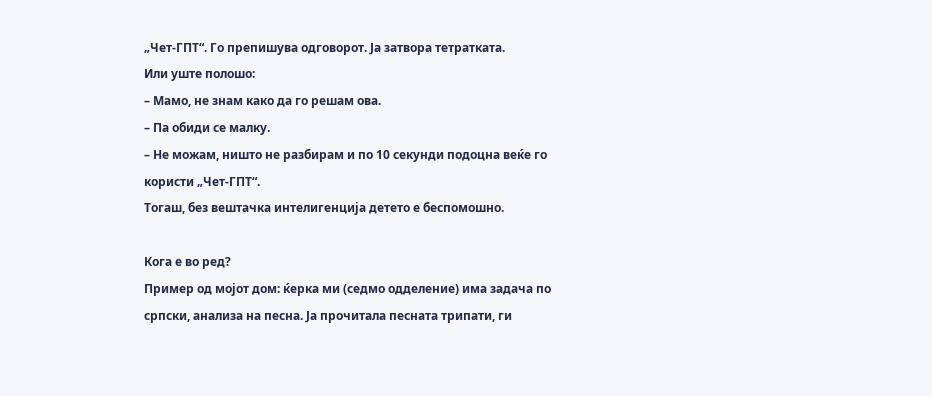„Чет-ГПТ“. Го препишува одговорот. Ја затвора тетратката.
Или уште полошо:
– Мамо, не знам како да го решам ова.
– Па обиди се малку.
– Не можам, ништо не разбирам и по 10 секунди подоцна веќе го користи „Чет-ГПТ“.
Тогаш, без вештачка интелигенција детето е беспомошно.

Кога е во ред?
Пример од мојот дом: ќерка ми (седмо одделение) има задача по српски, анализа на песна. Ја прочитала песната трипати, ги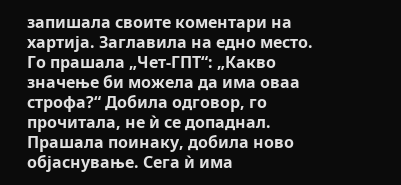запишала своите коментари на хартија. Заглавила на едно место. Го прашала „Чет-ГПТ“: „Какво значење би можела да има оваа строфа?“ Добила одговор, го прочитала, не ѝ се допаднал. Прашала поинаку, добила ново објаснување. Сега ѝ има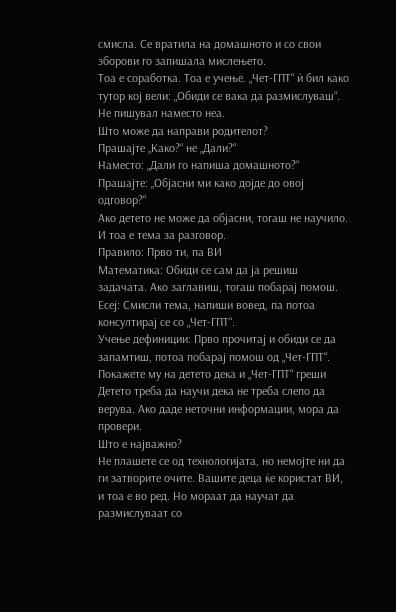смисла. Се вратила на домашното и со свои зборови го запишала мислењето.
Тоа е соработка. Тоа е учење. „Чет-ГПТ“ ѝ бил како тутор кој вели: „Обиди се вака да размислуваш“. Не пишувал наместо неа.
Што може да направи родителот?
Прашајте „Како?“ не „Дали?“
Наместо: „Дали го напиша домашното?“
Прашајте: „Објасни ми како дојде до овој одговор?“
Ако детето не може да објасни, тогаш не научило. И тоа е тема за разговор.
Правило: Прво ти, па ВИ
Математика: Обиди се сам да ја решиш задачата. Ако заглавиш, тогаш побарај помош.
Есеј: Смисли тема, напиши вовед, па потоа консултирај се со „Чет-ГПТ“.
Учење дефиниции: Прво прочитај и обиди се да запамтиш, потоа побарај помош од „Чет-ГПТ“.
Покажете му на детето дека и „Чет-ГПТ“ греши
Детето треба да научи дека не треба слепо да верува. Ако даде неточни информации, мора да провери.
Што е најважно?
Не плашете се од технологијата, но немојте ни да ги затворите очите. Вашите деца ќе користат ВИ, и тоа е во ред. Но мораат да научат да размислуваат со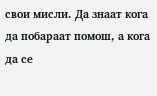свои мисли. Да знаат кога да побараат помош, а кога да се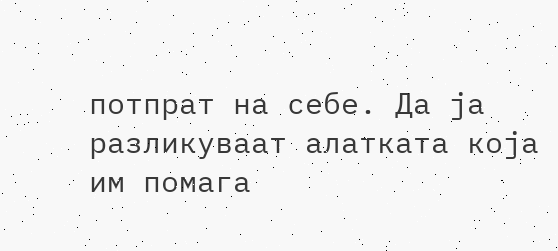потпрат на себе. Да ја разликуваат алатката која им помага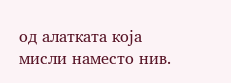од алатката која мисли наместо нив.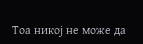Тоа никој не може да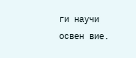ги научи освен вие.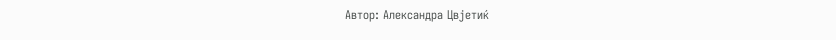Автор: Александра Цвјетиќ